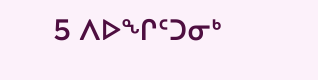5 ᐱᐅᖏᑦᑐᓂᒃ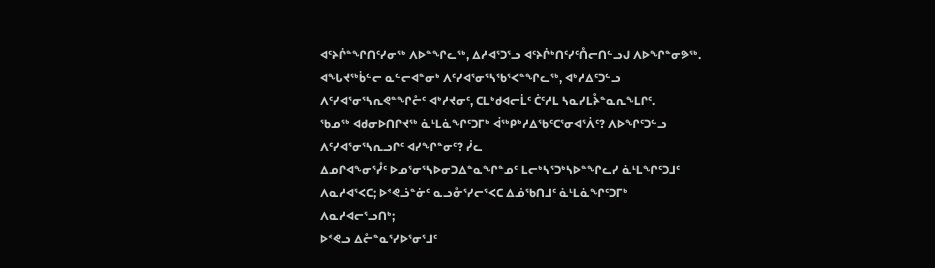ᐊᑦᔨᒌᓐᖏᑎᑦᓯᓂᖅ ᐱᐅᓐᖏᓚᖅ, ᐃᓱᐊᕐᑐᕐᓗ ᐊᑦᔨᒌᒃᑎᑦᓯᑦᑍᓕᑎᓪᓗᒍ ᐱᐅᖏᓐᓂᕗᖅ.
ᐊᖓᔪᖅᑳᓪᓕ ᓇᓪᓕᐊᓐᓂᒃ ᐱᑦᓯᐊᕐᓂᕐᓴᖃᕐᐸᓐᖏᓚᖅ, ᐊᒃᓱᐃᑦᑐᓪᓗ ᐱᑦᓯᐊᕐᓂᕐᓴᕆᕙᓐᖏᓔᑦ ᐊᒃᓱᔪᓂᑦ, ᑕᒪᒃᑯᐊᓕᒫᑦ ᑖᑦᓱᒪ ᓴᓇᓯᒪᔧᓐᓇᕆᖕᒪᒋᑦ.
ᖃᓄᖅ ᐊᑯᓂᐅᑎᒋᔪᖅ ᓈᒻᒪᓈᖏᑦᑐᒥᒃ ᐋᖅᑭᒃᓱᐃᖃᑦᑕᕐᓂᐊᕐᐲᑦ? ᐱᐅᖏᑦᑐᓪᓗ ᐱᑦᓯᐊᕐᓂᕐᓴᕆᓗᒋᑦ ᐊᓯᖏᓐᓂᑦ? ᓰᓚ
ᐃᓄᒋᐊᖕᓂᕐᓮᑦ ᐅᓄᕐᓂᕐᓴᐅᓂᑐᐃᓐᓇᖏᓐᓄᑦ ᒪᓕᒃᓴᕐᑐᒃᓴᐅᓐᖏᓚᓯ ᓈᒻᒪᖏᑦᑐᒧᑦ ᐱᓇᓱᐊᕐᐸᑕ; ᐅᕝᕙᓘᓐᓃᑦ ᓇᓗᓁᕐᓯᓕᕐᐸᑕ ᐃᓅᖃᑎᒧᑦ ᓈᒻᒪᓈᖏᑦᑐᒥᒃ ᐱᓇᓱᐊᓕᕐᓗᑎᒃ;
ᐅᕝᕙᓗ ᐃᓔᓐᓇᕐᓯᐅᕐᓂᕐᒧᑦ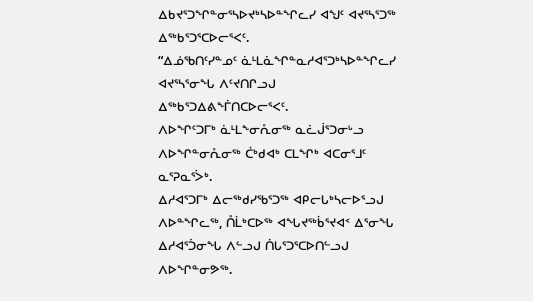ᐃᑲᔪᕐᑐᖏᓐᓂᕐᓴᐅᔪᒃᓴᐅᓐᖏᓚᓯ ᐊᖑᑦ ᐊᔪᕐᓴᕐᑐᖅ ᐃᖅᑲᕐᑐᕐᑕᐅᓕᕐᐸᑦ.
“ᐃᓅᖃᑎᑦᓯᓐᓄᑦ ᓈᒻᒪᓈᖏᓐᓇᓱᐊᕐᑐᒃᓴᐅᓐᖏᓚᓯ ᐊᔪᕐᓴᕐᓂᖓ ᐱᑦᔪᑎᒋᓗᒍ ᐃᖅᑲᕐᑐᐃᕕᖕᒦᑎᑕᐅᓕᕐᐸᑦ.
ᐱᐅᖏᑦᑐᒥᒃ ᓈᒻᒪᖕᓂᕅᓂᖅ ᓇᓛᒎᕐᑐᓂᒡᓗ ᐱᐅᖏᓐᓂᕅᓂᖅ ᑖᒃᑯᐊᒃ ᑕᒪᖏᒃ ᐊᑕᓂᕐᒧᑦ ᓇᕐᕈᓇᕐᐴᒃ.
ᐃᓱᐊᕐᑐᒥᒃ ᐃᓕᖅᑯᓯᖃᕐᑐᖅ ᐊᑭᓕᒐᒃᓴᓕᐅᕐᓗᒍ ᐱᐅᓐᖏᓚᖅ, ᑍᒫᒃᑕᐅᖅ ᐊᖓᔪᖅᑳᕐᔪᐊᑉ ᐃᕐᓂᖓ ᐃᓱᐊᕐᑑᓂᖓ ᐱᓪᓗᒍ ᑏᒐᕐᑐᕐᑕᐅᑎᓪᓗᒍ ᐱᐅᖏᓐᓂᕗᖅ.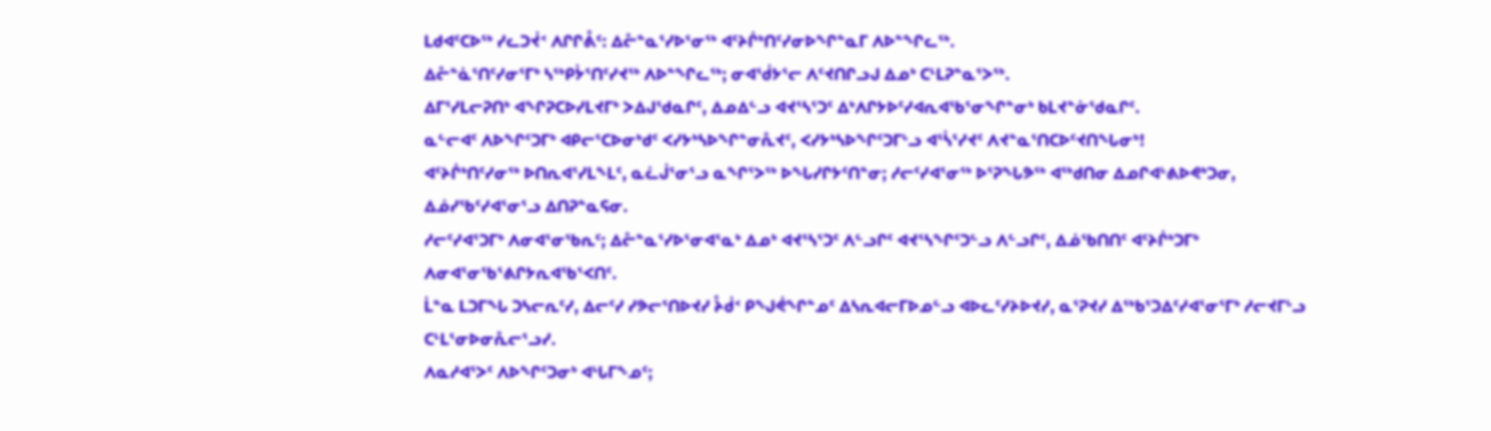ᒪᑯᐊᑦᑕᐅᖅ ᓯᓚᑐᔫᑉ ᐱᒋᒋᕔᑦ: ᐃᓔᓐᓇᕐᓯᐅᕐᓂᖅ ᐊᑦᔨᒌᒃᑎᑦᓯᓂᐅᖏᓐᓇᒥ ᐱᐅᓐᖏᓚᖅ.
ᐃᓔᓐᓈᕐᑎᑦᓯᓂᕐᒥᒃ ᓴᖅᑭᔮᕐᑎᑦᓯᔪᖅ ᐱᐅᓐᖏᓚᖅ; ᓂᐊᖂᔭᕐᓕ ᐱᑦᔪᑎᒋᓗᒍ ᐃᓄᒃ ᑕᒻᒪᕈᓐᓇᕐᐳᖅ.
ᐃᒥᕐᓯᒪᓕᕈᑎᒃ ᐊᖏᕈᑕᐅᓯᒪᔪᒥᒃ ᐳᐃᒍᖁᓇᒋᑦ, ᐃᓄᐃᓪᓗ ᐊᔪᕐᓴᕐᑐᑦ ᐃᒃᐱᒋᔭᐅᑦᓯᐊᕆᐊᖃᕐᓂᖏᓐᓂᒃ ᑲᒪᔪᓐᓃᖁᓇᒋᑦ.
ᓇᓪᓕᐊᑦ ᐱᐅᖏᑦᑐᒥᒃ ᐊᑭᓕᕐᑕᐅᓂᒃᑯᑦ ᐸᓯᔭᒃᓴᐅᖏᓐᓂᕅᔪᑦ, ᐸᓯᔭᒃᓴᐅᖏᑦᑐᒥᒡᓗ ᐊᕐᓵᕐᓯᔪᑦ ᐱᔪᓐᓇᕐᑎᑕᐅᑦᔪᑎᖓᓂᒃ!
ᐊᑦᔨᒌᒃᑎᑦᓯᓂᖅ ᐅᑎᕆᐊᕐᓯᒪᖕᒪᑦ, ᓇᓛᒎᕐᓂᕐᓗ ᓇᖏᕐᐳᖅ ᐅᖓᓯᒋᔭᑦᑎᓐᓂ; ᓱᓕᑦᓯᐊᕐᓂᖅ ᐅᕐᕈᖓᕗᖅ ᐊᖅᑯᑎᓂ ᐃᓄᒋᐊᒡᕕᐅᕙᒃᑐᓂ, ᐃᓅᓯᖃᑦᓯᐊᕐᓂᕐᓗ ᐃᑎᕈᓐᓇᕋᓂ.
ᓱᓕᑦᓯᐊᕐᑐᒥᒃ ᐱᓂᐊᕐᓂᖃᕆᑦ; ᐃᓔᓐᓇᕐᓯᐅᕐᓂᐊᕐᓇᒃ ᐃᓄᒃ ᐊᔪᕐᓴᕐᑐᑦ ᐱᓪᓗᒋᑦ ᐊᔪᕐᓴᖏᑦᑐᓪᓗ ᐱᓪᓗᒋᑦ, ᐃᓅᖃᑎᑎᑦ ᐊᑦᔨᒌᒃᑐᒥᒃ ᐱᓂᐊᕐᓂᖃᕐᕕᒋᔭᕆᐊᖃᕐᐸᑎᑦ.
ᒫᓐᓇ ᒪᑐᒥᖓ ᑐᓴᓕᕆᑦᓯ, ᐃᓕᑦᓯ ᓯᕗᓕᕐᑎᐅᔪᓯ ᔧᑰᑉ ᑭᖑᕚᖏᓐᓄᑦ ᐃᓴᕆᐊᓕᒥᐅᓄᓪᓗ ᐊᐅᓚᑦᓯᔨᐅᔪᓯ, ᓇᕐᕈᔪᓯ ᐃᖅᑲᕐᑐᐃᑦᓯᐊᕐᓂᕐᒥᒃ ᓱᓕᔪᒥᒡᓗ ᑕᒻᒪᕐᓂᐅᓂᕅᓕᕐᓗᓯ.
ᐱᓇᓱᐊᕐᐳᑦ ᐱᐅᖏᑦᑐᓂᒃ ᐊᒡᒐᒥᖕᓄᑦ;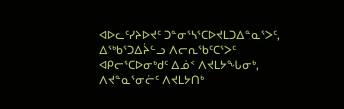ᐊᐅᓚᑦᓯᔨᐅᔪᑦ ᑐᓐᓂᕐᓴᕐᑕᐅᔪᒪᑐᐃᓐᓇᕐᐳᑦ, ᐃᖅᑲᕐᑐᐃᔩᓪᓗ ᐱᓕᕆᖃᑦᑕᕐᐳᑦ ᐊᑭᓕᕐᑕᐅᓂᒃᑯᑦ ᐃᓅᑉ ᐱᔪᒪᔭᖓᓂᒃ, ᐱᔪᓐᓇᕐᓂᓖᑦ ᐱᔪᒪᔭᑎᒃ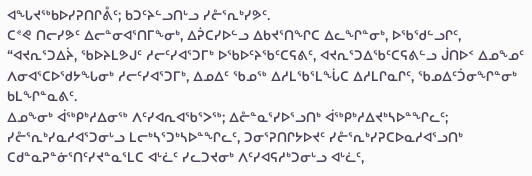ᐊᖓᔪᖅᑲᐅᓯᕈᑎᒋᕔᑦ; ᑲᑐᑦᔨᓪᓗᑎᒡᓗ ᓯᓔᕐᕆᒃᓯᕗᑦ.
ᑕᕝᕙ ᑎᓕᓯᕗᑦ ᐃᓕᓐᓂᐊᕐᑎᒥᖕᓂᒃ, ᐃᕉᑕᓯᐅᓪᓗ ᐃᑲᔪᕐᑎᖏᑕ ᐃᓚᖏᓐᓂᒃ, ᐅᖃᖁᓪᓗᒋᑦ, “ᐊᔪᕆᕐᑐᐃᔩ, ᖃᐅᔨᒪᕗᒍᑦ ᓱᓕᑦᓯᐊᕐᑐᒥᒃ ᐅᖃᐅᑦᔨᖃᑦᑕᕋᕕᑦ, ᐊᔪᕆᕐᑐᐃᖃᑦᑕᕋᕕᓪᓗ ᒎᑎᐅᑉ ᐃᓄᖕᓄᑦ ᐱᓂᐊᕐᑕᐅᖁᔭᖓᓂᒃ ᓱᓕᑦᓯᐊᕐᑐᒥᒃ, ᐃᓄᐃᑦ ᖃᓄᖅ ᐃᓱᒪᖃᕐᒪᖔᑕ ᐃᓱᒪᒋᓇᒋᑦ, ᖃᓄᐃᑦᑑᓂᖏᓐᓂᒃ ᑲᒪᖏᓐᓇᕕᑦ.
ᐃᓄᖕᓂᒃ ᐋᖅᑭᒃᓱᐃᓂᖅ ᐱᑦᓯᐊᕆᐊᖃᕐᐳᖅ; ᐃᓔᓐᓇᕐᓯᐅᕐᓗᑎᒃ ᐋᖅᑭᒃᓱᐃᔪᒃᓴᐅᓐᖏᓚᑦ; ᓯᓔᕐᕆᒃᓯᓇᓱᐊᕐᑐᓂᒡᓗ ᒪᓕᒃᓴᕐᑐᒃᓴᐅᓐᖏᓚᑦ, ᑐᓂᕐᕈᑎᒋᔭᐅᔪᑦ ᓯᓔᕐᕆᒃᓯᕈᑕᐅᓇᓱᐊᕐᓗᑎᒃ ᑕᑯᓐᓇᕈᓐᓃᕐᑎᑦᓯᔪᓐᓇᕐᒪᑕ ᐊᒡᓛᑦ ᓯᓚᑐᔪᓂᒃ ᐱᑦᓯᐊᕋᓱᒃᑐᓂᒡᓗ ᐊᒡᓛᑦ,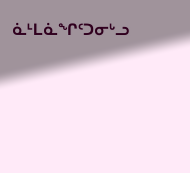ᓈᒻᒪᓈᖏᑦᑐᓂᒡᓗ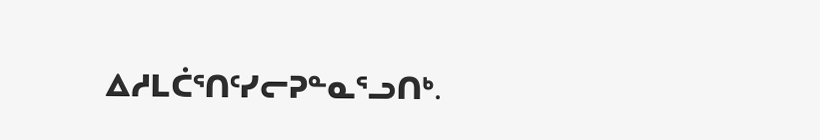ᐃᓱᒪᑖᕐᑎᑦᓯᓕᕈᓐᓇᕐᓗᑎᒃ.